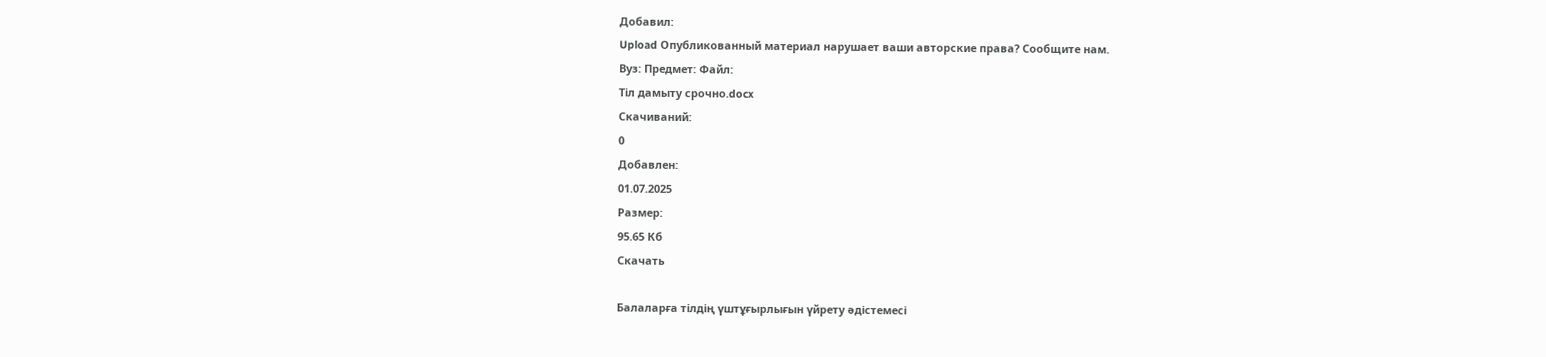Добавил:
Upload Опубликованный материал нарушает ваши авторские права? Сообщите нам.
Вуз: Предмет: Файл:
Тіл дамыту срочно.docx
Скачиваний:
0
Добавлен:
01.07.2025
Размер:
95.65 Кб
Скачать

Балаларға тілдің үштұғырлығын үйрету әдістемесі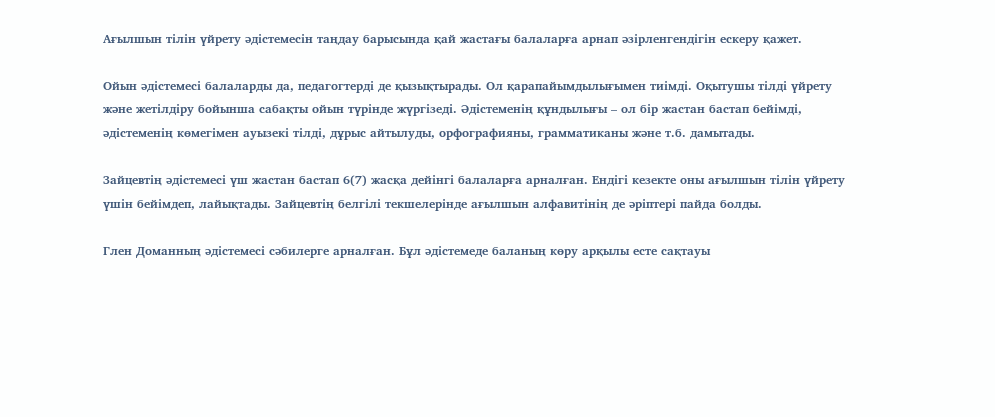Ағылшын тілін үйрету әдістемесін таңдау барысында қай жастағы балаларға арнап әзірленгендігін ескеру қажет.

Ойын әдістемесі балаларды да, педагогтерді де қызықтырады. Ол қарапайымдылығымен тиімді. Оқытушы тілді үйрету және жетілдіру бойынша сабақты ойын түрінде жүргізеді. Әдістеменің құндылығы – ол бір жастан бастап бейімді, әдістеменің көмегімен ауызекі тілді, дұрыс айтылуды, орфографияны, грамматиканы және т.б. дамытады.

Зайцевтің әдістемесі үш жастан бастап 6(7) жасқа дейінгі балаларға арналған. Ендігі кезекте оны ағылшын тілін үйрету үшін бейімдеп, лайықтады. Зайцевтің белгілі текшелерінде ағылшын алфавитінің де әріптері пайда болды.

Глен Доманның әдістемесі сәбилерге арналған. Бұл әдістемеде баланың көру арқылы есте сақтауы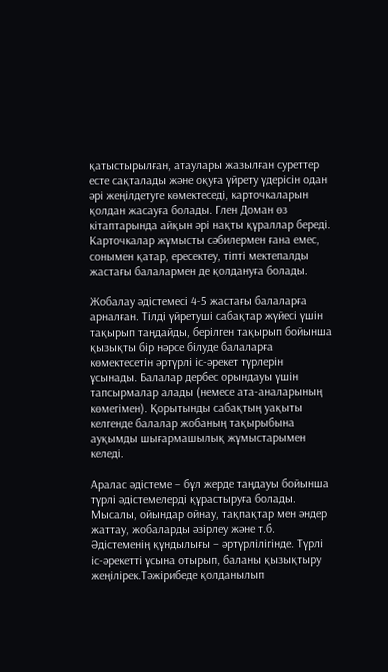қатыстырылған, атаулары жазылған суреттер есте сақталады және оқуға үйрету үдерісін одан әрі жеңілдетуге көмектеседі, карточкаларын қолдан жасауға болады. Глен Доман өз кітаптарында айқын әрі нақты құраллар береді. Карточкалар жұмысты сәбилермен ғана емес, сонымен қатар, ересектеу, тіпті мектепалды жастағы балалармен де қолдануға болады.

Жобалау әдістемесі 4-5 жастағы балаларға арналған. Тілді үйретуші сабақтар жүйесі үшін тақырып таңдайды, берілген тақырып бойынша қызықты бір нәрсе білуде балаларға көмектесетін әртүрлі іс-әрекет түрлерін ұсынады. Балалар дербес орындауы үшін тапсырмалар алады (немесе ата-аналарының көмегімен). Қорытынды сабақтың уақыты келгенде балалар жобаның тақырыбына ауқымды шығармашылық жұмыстарымен келеді.

Аралас әдістеме – бұл жерде таңдауы бойынша түрлі әдістемелерді құрастыруға болады. Мысалы, ойындар ойнау, тақпақтар мен әндер жаттау, жобаларды әзірлеу және т.б. Әдістеменің құндылығы – әртүрлілігінде. Түрлі іс-әрекетті ұсына отырып, баланы қызықтыру жеңілірек.Тәжірибеде қолданылып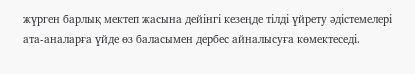жүрген барлық мектеп жасына дейінгі кезеңде тілді үйрету әдістемелері ата-аналарға үйде өз баласымен дербес айналысуға көмектеседі.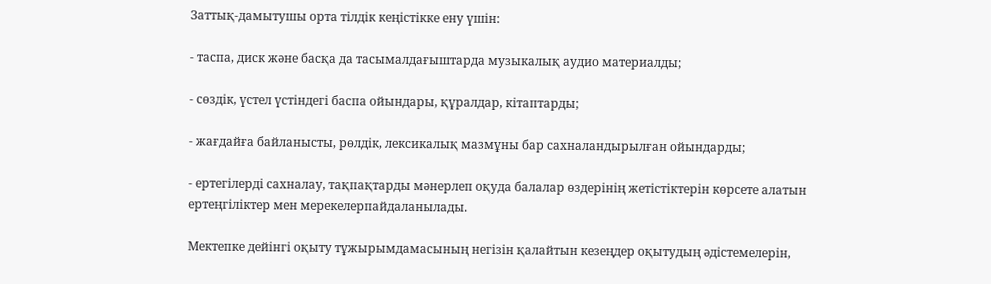Заттық-дамытушы орта тілдік кеңістікке ену үшін:

- таспа, диск және басқа да тасымалдағыштарда музыкалық аудио материалды;

- сөздік, үстел үстіндегі баспа ойындары, құралдар, кітаптарды;

- жағдайға байланысты, рөлдік, лексикалық мазмұны бар сахналандырылған ойындарды;

- ертегілерді сахналау, тақпақтарды мәнерлеп оқуда балалар өздерінің жетістіктерін көрсете алатын ертеңгіліктер мен мерекелерпайдаланылады.

Мектепке дейінгі оқыту тұжырымдамасының негізін қалайтын кезеңдер оқытудың әдістемелерін,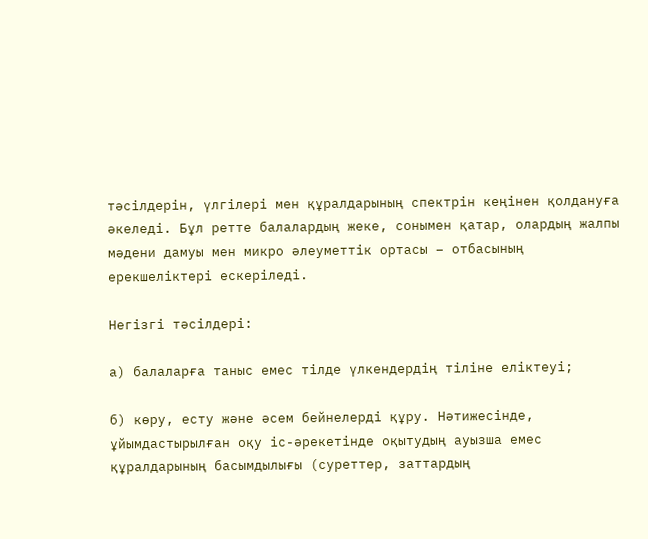тәсілдерін, үлгілері мен құралдарының спектрін кеңінен қолдануға әкеледі. Бұл ретте балалардың жеке, сонымен қатар, олардың жалпы мәдени дамуы мен микро әлеуметтік ортасы – отбасының ерекшеліктері ескеріледі.

Негізгі тәсілдері:

а) балаларға таныс емес тілде үлкендердің тіліне еліктеуі;

б) көру, есту және әсем бейнелерді құру. Нәтижесінде, ұйымдастырылған оқу іс-әрекетінде оқытудың ауызша емес құралдарының басымдылығы (суреттер, заттардың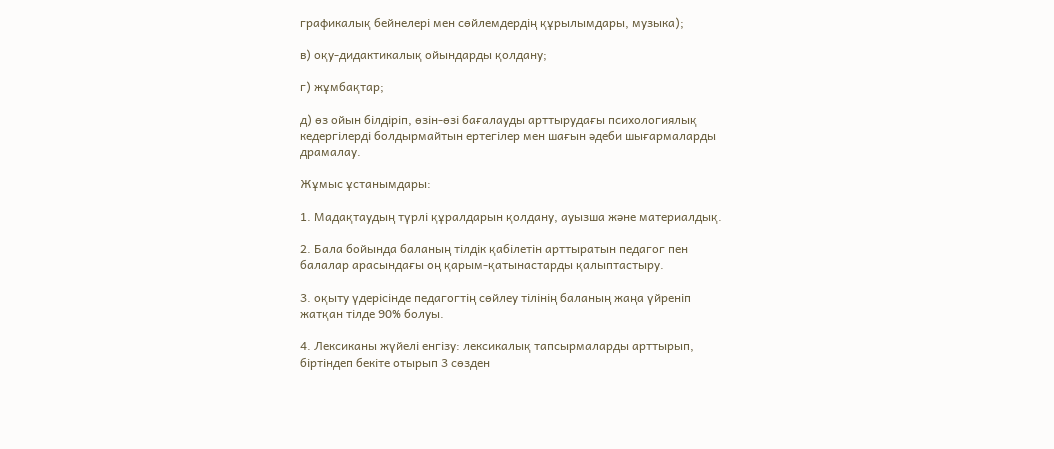графикалық бейнелері мен сөйлемдердің құрылымдары, музыка);

в) оқу-дидактикалық ойындарды қолдану;

г) жұмбақтар;

д) өз ойын білдіріп, өзін-өзі бағалауды арттырудағы психологиялық кедергілерді болдырмайтын ертегілер мен шағын әдеби шығармаларды драмалау.

Жұмыс ұстанымдары:

1. Мадақтаудың түрлі құралдарын қолдану, ауызша және материалдық.

2. Бала бойында баланың тілдік қабілетін арттыратын педагог пен балалар арасындағы оң қарым-қатынастарды қалыптастыру.

3. оқыту үдерісінде педагогтің сөйлеу тілінің баланың жаңа үйреніп жатқан тілде 90% болуы.

4. Лексиканы жүйелі енгізу: лексикалық тапсырмаларды арттырып, біртіндеп бекіте отырып 3 сөзден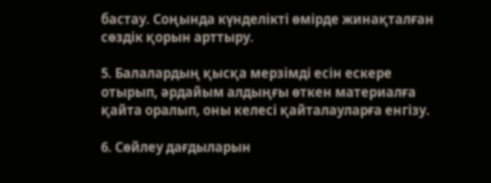бастау. Соңында күнделікті өмірде жинақталған сөздік қорын арттыру.

5. Балалардың қысқа мерзімді есін ескере отырып, әрдайым алдыңғы өткен материалға қайта оралып, оны келесі қайталауларға енгізу.

6. Сөйлеу дағдыларын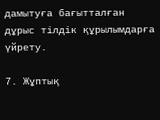дамытуға бағытталған дұрыс тілдік құрылымдарға үйрету.

7. Жұптық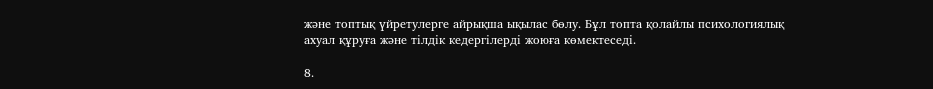және топтық үйретулерге айрықша ықылас бөлу. Бұл топта қолайлы психологиялық ахуал құруға және тілдік кедергілерді жоюға көмектеседі.

8.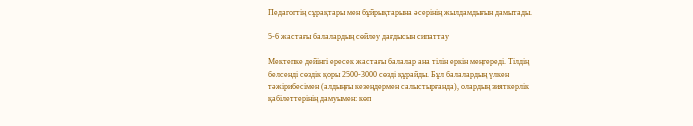Педагогтің сұрақтары мен бұйрықтарына әсерінің жылдамдығын дамытады.

5-6 жастағы балалардың сөйлеу дағдысын сипаттау

Мектепке дейінгі ересек жастағы балалар ана тілін еркін меңгереді. Тілдің белсенді сөздік қоры 2500-3000 сөзді құрайды. Бұл балалардың үлкен тәжірибесімен (алдыңғы кезеңдермен салыстырғанда), олардың зияткерлік қабілеттерінің дамуымен: көп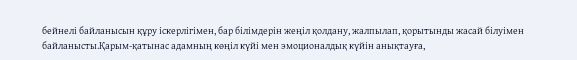бейнелі байланысын құру іскерлігімен, бар білімдерін жеңіл қолдану, жалпылап, қорытынды жасай білуімен байланысты.Қарым-қатынас адамның көңіл күйі мен эмоционалдық күйін анықтауға,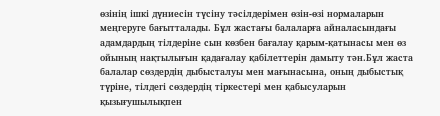өзінің ішкі дүниесін түсіну тәсілдерімен өзін-өзі нормаларын меңгеруге бағытталады. Бұл жастағы балаларға айналасындағы адамдардың тілдеріне сын көзбен бағалау қарым-қатынасы мен өз ойының нақтылығын қадағалау қабілеттерін дамыту тән.Бұл жаста балалар сөздердің дыбысталуы мен мағынасына, оның дыбыстық түріне, тілдегі сөздердің тіркестері мен қабысуларын қызығушылықпен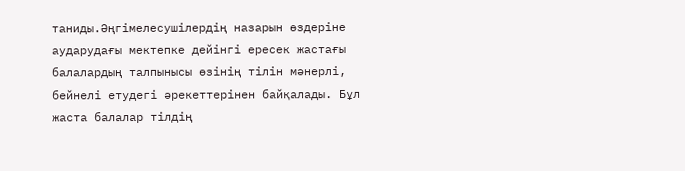таниды.Әңгімелесушілердің назарын өздеріне аударудағы мектепке дейінгі ересек жастағы балалардың талпынысы өзінің тілін мәнерлі, бейнелі етудегі әрекеттерінен байқалады. Бұл жаста балалар тілдің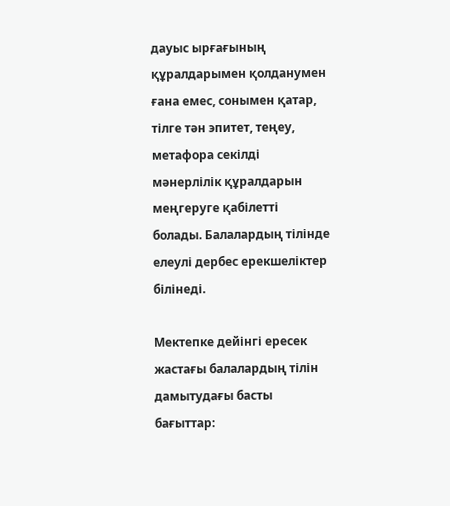дауыс ырғағының құралдарымен қолданумен ғана емес, сонымен қатар, тілге тән эпитет, теңеу, метафора секілді мәнерлілік құралдарын меңгеруге қабілетті болады. Балалардың тілінде елеулі дербес ерекшеліктер білінеді.

Мектепке дейінгі ересек жастағы балалардың тілін дамытудағы басты бағыттар: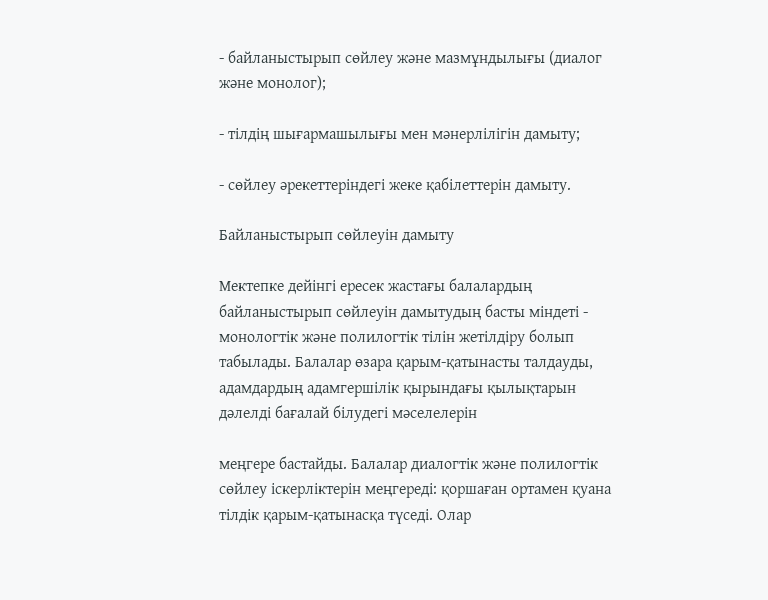- байланыстырып сөйлеу және мазмұндылығы (диалог және монолог);

- тілдің шығармашылығы мен мәнерлілігін дамыту;

- сөйлеу әрекеттеріндегі жеке қабілеттерін дамыту.

Байланыстырып сөйлеуін дамыту

Мектепке дейінгі ересек жастағы балалардың байланыстырып сөйлеуін дамытудың басты міндеті - монологтік және полилогтік тілін жетілдіру болып табылады. Балалар өзара қарым-қатынасты талдауды, адамдардың адамгершілік қырындағы қылықтарын дәлелді бағалай білудегі мәселелерін

меңгере бастайды. Балалар диалогтік және полилогтік сөйлеу іскерліктерін меңгереді: қоршаған ортамен қуана тілдік қарым-қатынасқа түседі. Олар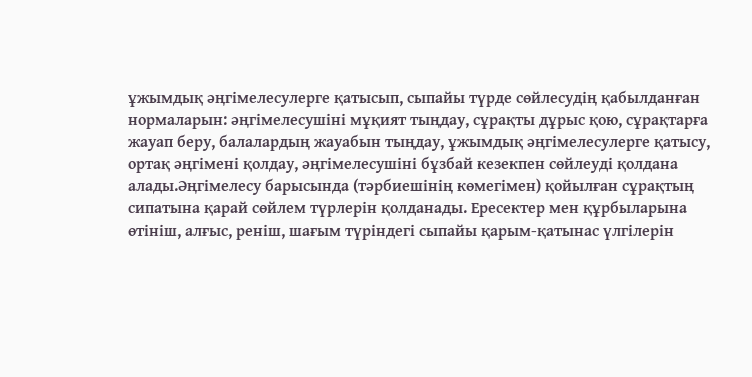ұжымдық әңгімелесулерге қатысып, сыпайы түрде сөйлесудің қабылданған нормаларын: әңгімелесушіні мұқият тыңдау, сұрақты дұрыс қою, сұрақтарға жауап беру, балалардың жауабын тыңдау, ұжымдық әңгімелесулерге қатысу, ортақ әңгімені қолдау, әңгімелесушіні бұзбай кезекпен сөйлеуді қолдана алады.Әңгімелесу барысында (тәрбиешінің көмегімен) қойылған сұрақтың сипатына қарай сөйлем түрлерін қолданады. Ересектер мен құрбыларына өтініш, алғыс, реніш, шағым түріндегі сыпайы қарым-қатынас үлгілерін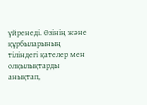үйренеді. Өзінің және құрбыларының тіліндегі қателер мен олқылықтарды анықтап,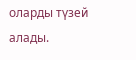оларды түзей алады.